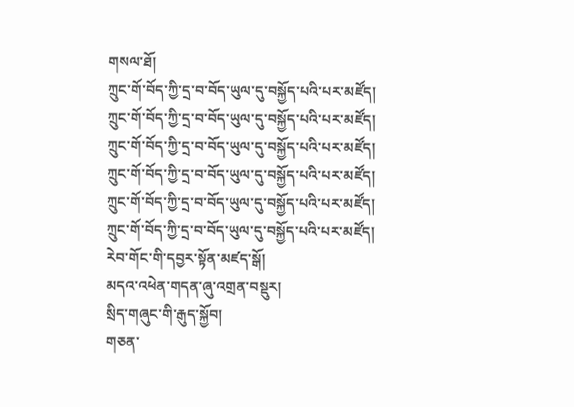གསལ་ཐོ།
ཀྲུང་གོ་བོད་ཀྱི་དྲ་བ་བོད་ཡུལ་དུ་བསྐྱོད་པའི་པར་མཛོད།
ཀྲུང་གོ་བོད་ཀྱི་དྲ་བ་བོད་ཡུལ་དུ་བསྐྱོད་པའི་པར་མཛོད།
ཀྲུང་གོ་བོད་ཀྱི་དྲ་བ་བོད་ཡུལ་དུ་བསྐྱོད་པའི་པར་མཛོད།
ཀྲུང་གོ་བོད་ཀྱི་དྲ་བ་བོད་ཡུལ་དུ་བསྐྱོད་པའི་པར་མཛོད།
ཀྲུང་གོ་བོད་ཀྱི་དྲ་བ་བོད་ཡུལ་དུ་བསྐྱོད་པའི་པར་མཛོད།
ཀྲུང་གོ་བོད་ཀྱི་དྲ་བ་བོད་ཡུལ་དུ་བསྐྱོད་པའི་པར་མཛོད།
རེབ་གོང་གི་དབྱར་སྟོན་མཛད་སྒོ།
མདའ་འཕེན་གདན་ཞུ་འགྲན་བསྡུར།
སྲིད་གཞུང་གི་རྒུད་སྐྱོབ།
གཅན་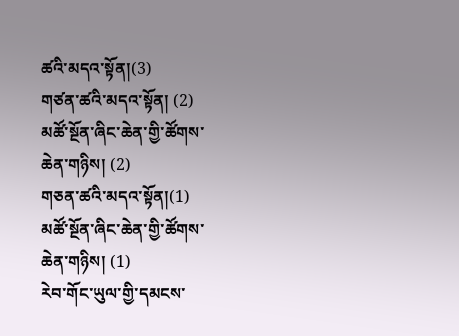ཚའི་མདའ་སྟོན།(3)
གཙན་ཚའི་མདའ་སྟོན། (2)
མཚོ་སྔོན་ཞིང་ཆེན་གྱི་ཚོགས་ཆེན་གཉིས། (2)
གཅན་ཚའི་མདའ་སྟོན།(1)
མཚོ་སྔོན་ཞིང་ཆེན་གྱི་ཚོགས་ཆེན་གཉིས། (1)
རེབ་གོང་ཡུལ་གྱི་དམངས་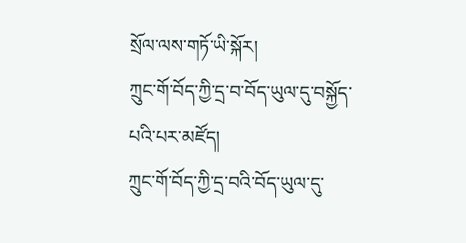སྲོལ་ལས་གཏོ་ཡི་སྐོར།
ཀྲུང་གོ་བོད་ཀྱི་དྲ་བ་བོད་ཡུལ་དུ་བསྐྱོད་པའི་པར་མཛོད།
ཀྲུང་གོ་བོད་ཀྱི་དྲ་བའི་བོད་ཡུལ་དུ་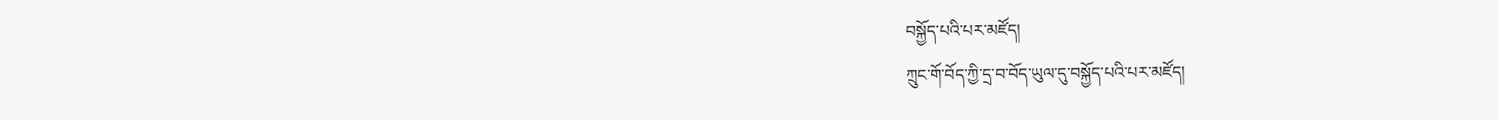བསྐྱོད་པའི་པར་མཛོད།
ཀྲུང་གོ་བོད་ཀྱི་དྲ་བ་བོད་ཡུལ་དུ་བསྐྱོད་པའི་པར་མཛོད།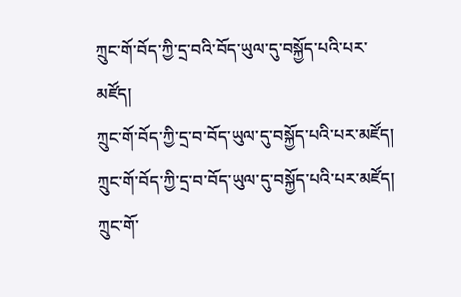ཀྲུང་གོ་བོད་ཀྱི་དྲ་བའི་བོད་ཡུལ་དུ་བསྐྱོད་པའི་པར་མཛོད།
ཀྲུང་གོ་བོད་ཀྱི་དྲ་བ་བོད་ཡུལ་དུ་བསྐྱོད་པའི་པར་མཛོད།
ཀྲུང་གོ་བོད་ཀྱི་དྲ་བ་བོད་ཡུལ་དུ་བསྐྱོད་པའི་པར་མཛོད།
ཀྲུང་གོ་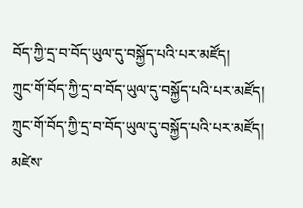བོད་ཀྱི་དྲ་བ་བོད་ཡུལ་དུ་བསྐྱོད་པའི་པར་མཛོད།
ཀྲུང་གོ་བོད་ཀྱི་དྲ་བ་བོད་ཡུལ་དུ་བསྐྱོད་པའི་པར་མཛོད།
ཀྲུང་གོ་བོད་ཀྱི་དྲ་བ་བོད་ཡུལ་དུ་བསྐྱོད་པའི་པར་མཛོད། མཛེས་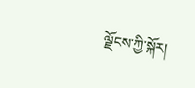ལྗོངས་ཀྱི་སྐོར།